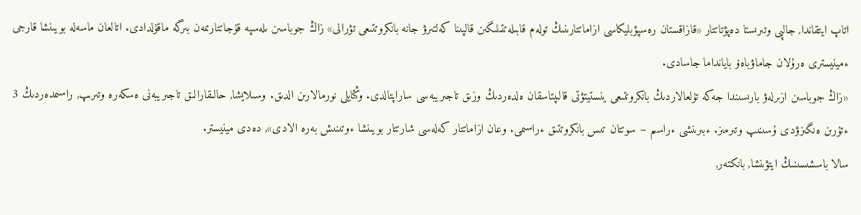اتاپ ايتقاندا, جالپى وتىرىستا دەپۋتاتتار «قازاقستان رەسپۋبليكاسى ازاماتتارىنىڭ تولەم قابىلەتتىلىگىن قالپىنا كەلتىرۋ جانە بانكروتتىعى تۋرالى» زاڭ جوباسىن ىلەسپە قۇجاتتارىمەن بىرگە ماقۇلدادى. اتالعان ماسەلە بويىنشا قارجى ءمينيسترى ەرۇلان جاماۋباەۆ بايانداما جاسادى.
«زاڭ جوباسىن ازىرلەۋ بارىسىندا جەكە تۇلعالاردىڭ بانكروتتىعى ينستيتۋتى قالىپتاسقان ەلدەردىڭ وزىق تاجىريبەسى ساراپتالدى. وڭتايلى نورمالارىن الدىق. وسىلايشا, حالىقارالىق تاجىريبەنى ەسكەرە وتىرىپ, راسىمدەردىڭ 3 ءتۇرىن ەنگىزۋدى ۇسىنىپ وتىرمىز. ءبىرىنشى ءراسىم – سوتتان تىس بانكروتتىق ءراسىمى. وعان ازاماتتار كەلەسى شارتتار بويىنشا ءوتىنىش بەرە الادى», دەدى مينيستر.
سالا باسشىسىنىڭ ايتۋىنشا, بانكتەر,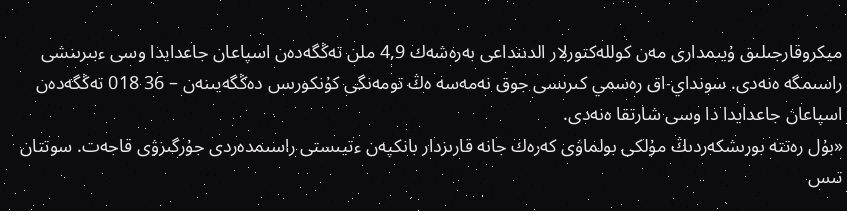ميكروقارجىلىق ۇيىمدارى مەن كوللەكتورلار الدىنداعى بەرەشەك 4,9 ملن تەڭگەدەن اسپاعان جاعدايدا وسى ءبىرىنشى راسىمگە ەنەدى. سونداي-اق رەسمي كىرىسى جوق نەمەسە ەڭ تومەنگى كۇنكورىس دەڭگەيىنەن – 36 018 تەڭگەدەن اسپاعان جاعدايدا دا وسى شارتقا ەنەدى.
«بۇل رەتتە بورىشكەردىڭ مۇلكى بولماۋى كەرەك جانە قارىزدار بانكپەن ءتيىستى راسىمدەردى جۇرگىزۋى قاجەت. سوتتان تىس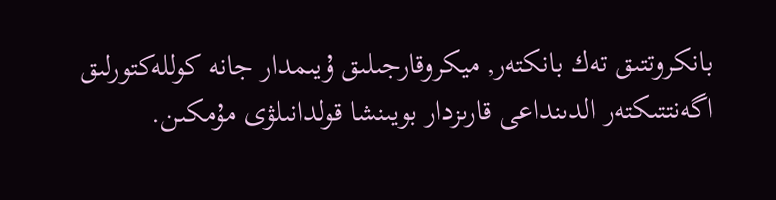بانكروتتىق تەك بانكتەر, ميكروقارجىلىق ۇيىمدار جانە كوللەكتورلىق اگەنتتىكتەر الدىنداعى قارىزدار بويىنشا قولدانىلۋى مۇمكىن.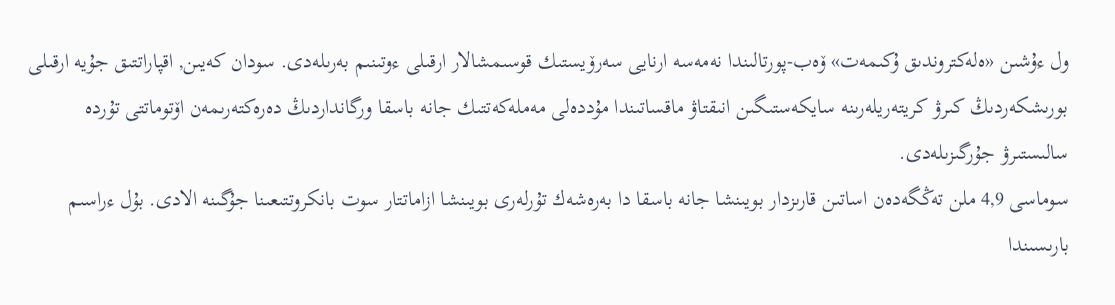ول ءۇشىن «ەلەكتروندىق ۇكىمەت» ۆەب-پورتالىندا نەمەسە ارنايى سەرۆيستىك قوسىمشالار ارقىلى ءوتىنىم بەرىلەدى. سودان كەيىن, اقپاراتتىق جۇيە ارقىلى بورىشكەردىڭ كىرۋ كريتەريلەرىنە سايكەستىگىن انىقتاۋ ماقساتىندا مۇددەلى مەملەكەتتىك جانە باسقا ورگانداردىڭ دەرەكتەرىمەن اۆتوماتتى تۇردە سالىستىرۋ جۇرگىزىلەدى.
سوماسى 4,9 ملن تەڭگەدەن اساتىن قارىزدار بويىنشا جانە باسقا دا بەرەشەك تۇرلەرى بويىنشا ازاماتتار سوت بانكروتتىعىنا جۇگىنە الادى. بۇل ءراسىم بارىسىندا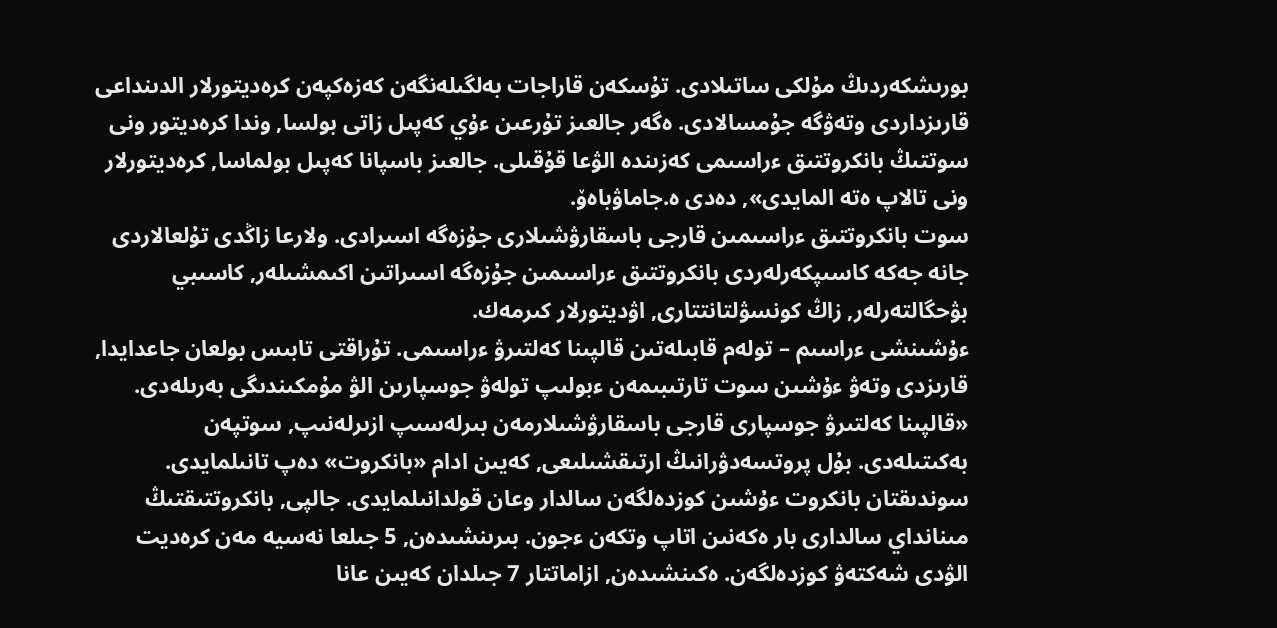بورىشكەردىڭ مۇلكى ساتىلادى. تۇسكەن قاراجات بەلگىلەنگەن كەزەكپەن كرەديتورلار الدىنداعى قارىزداردى وتەۋگە جۇمسالادى. ەگەر جالعىز تۇرعىن ءۇي كەپىل زاتى بولسا, وندا كرەديتور ونى سوتتىڭ بانكروتتىق ءراسىمى كەزىندە الۋعا قۇقىلى. جالعىز باسپانا كەپىل بولماسا, كرەديتورلار ونى تالاپ ەتە المايدى», دەدى ە.جاماۋباەۆ.
سوت بانكروتتىق ءراسىمىن قارجى باسقارۋشىلارى جۇزەگە اسىرادى. ولارعا زاڭدى تۇلعالاردى جانە جەكە كاسىپكەرلەردى بانكروتتىق ءراسىمىن جۇزەگە اسىراتىن اكىمشىلەر, كاسىبي بۋحگالتەرلەر, زاڭ كونسۋلتانتتارى, اۋديتورلار كىرمەك.
ءۇشىنشى ءراسىم – تولەم قابىلەتىن قالپىنا كەلتىرۋ ءراسىمى. تۇراقتى تابىس بولعان جاعدايدا, قارىزدى وتەۋ ءۇشىن سوت تارتىبىمەن ءبولىپ تولەۋ جوسپارىن الۋ مۇمكىندىگى بەرىلەدى.
«قالپىنا كەلتىرۋ جوسپارى قارجى باسقارۋشىلارمەن بىرلەسىپ ازىرلەنىپ, سوتپەن بەكىتىلەدى. بۇل پروتسەدۋرانىڭ ارتىقشىلىعى, كەيىن ادام «بانكروت» دەپ تانىلمايدى. سوندىقتان بانكروت ءۇشىن كوزدەلگەن سالدار وعان قولدانىلمايدى. جالپى, بانكروتتىقتىڭ مىنانداي سالدارى بار ەكەنىن اتاپ وتكەن ءجون. بىرىنشىدەن, 5 جىلعا نەسيە مەن كرەديت الۋدى شەكتەۋ كوزدەلگەن. ەكىنشىدەن, ازاماتتار 7 جىلدان كەيىن عانا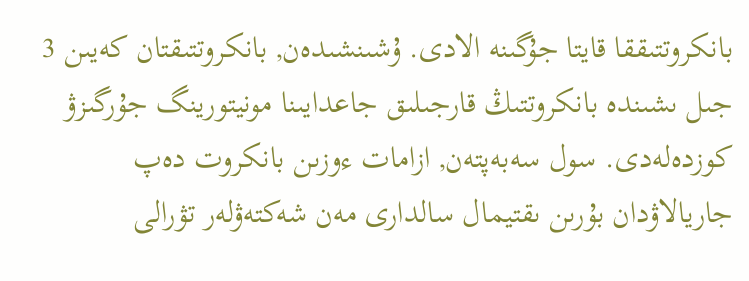بانكروتتىققا قايتا جۇگىنە الادى. ۇشىنشىدەن, بانكروتتىقتان كەيىن 3 جىل ىشىندە بانكروتتىڭ قارجىلىق جاعدايىنا مونيتورينگ جۇرگىزۋ كوزدەلەدى. سول سەبەپتەن, ازامات ءوزىن بانكروت دەپ جاريالاۋدان بۇرىن ىقتيمال سالدارى مەن شەكتەۋلەر تۋرالى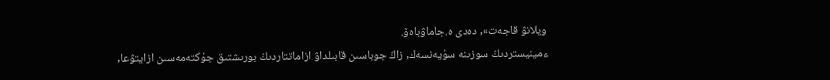ويلانۋ قاجەت», دەدى ە.جاماۋباەۆ.
ءمينيستردىڭ سوزىنە سۇيەنسەك, زاڭ جوباسىن قابىلداۋ ازاماتتاردىڭ بورىشتىق جۇكتەمەسىن ازايتۋعا,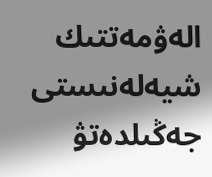الەۋمەتتىك شيەلەنىستى جەڭىلدەتۋ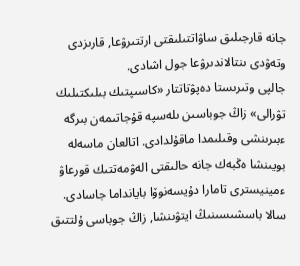جانە قارجىلىق ساۋاتتىلىقتى ارتتىرۋعا, قارىزدى وتەۋدى ىنتالاندىرۋعا جول اشادى.
جالپى وتىرىستا دەپۋتاتتار «كاسىپتىك بىلىكتىلىك تۋرالى» زاڭ جوباسىن ىلەسپە قۇجاتىمەن بىرگە ءبىرىنشى وقىلىمدا ماقۇلدادى. اتالعان ماسەلە بويىنشا ەڭبەك جانە حالىقتى الەۋمەتتىك قورعاۋ ءمينيسترى تامارا دۇيسەنوۆا بايانداما جاسادى.
سالا باسشىسىنىڭ ايتۋىنشا, زاڭ جوباسى ۇلتتىق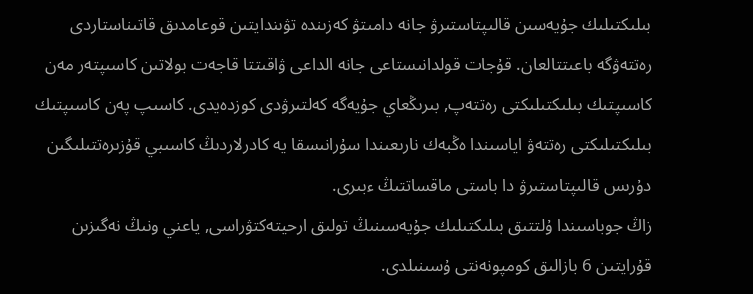بىلىكتىلىك جۇيەسىن قالىپتاستىرۋ جانە دامىتۋ كەزىندە تۋىندايتىن قوعامدىق قاتىناستاردى رەتتەۋگە باعىتتالعان. قۇجات قولدانىستاعى جانە الداعى ۋاقىتتا قاجەت بولاتىن كاسىپتەر مەن كاسىپتىك بىلىكتىلىكتى رەتتەپ, بىرىڭعاي جۇيەگە كەلتىرۋدى كوزدەيدى. كاسىپ پەن كاسىپتىك بىلىكتىلىكتى رەتتەۋ اياسىندا ەڭبەك نارىعىندا سۇرانىسقا يە كادرلاردىڭ كاسىبي قۇزىرەتتىلىگىن دۇرىس قالىپتاستىرۋ دا باستى ماقساتتىڭ ءبىرى.
زاڭ جوباسىندا ۇلتتىق بىلىكتىلىك جۇيەسىنىڭ تولىق ارحيتەكتۋراسى, ياعني ونىڭ نەگىزىن قۇرايتىن 6 بازالىق كومپونەنتى ۇسىنىلدى.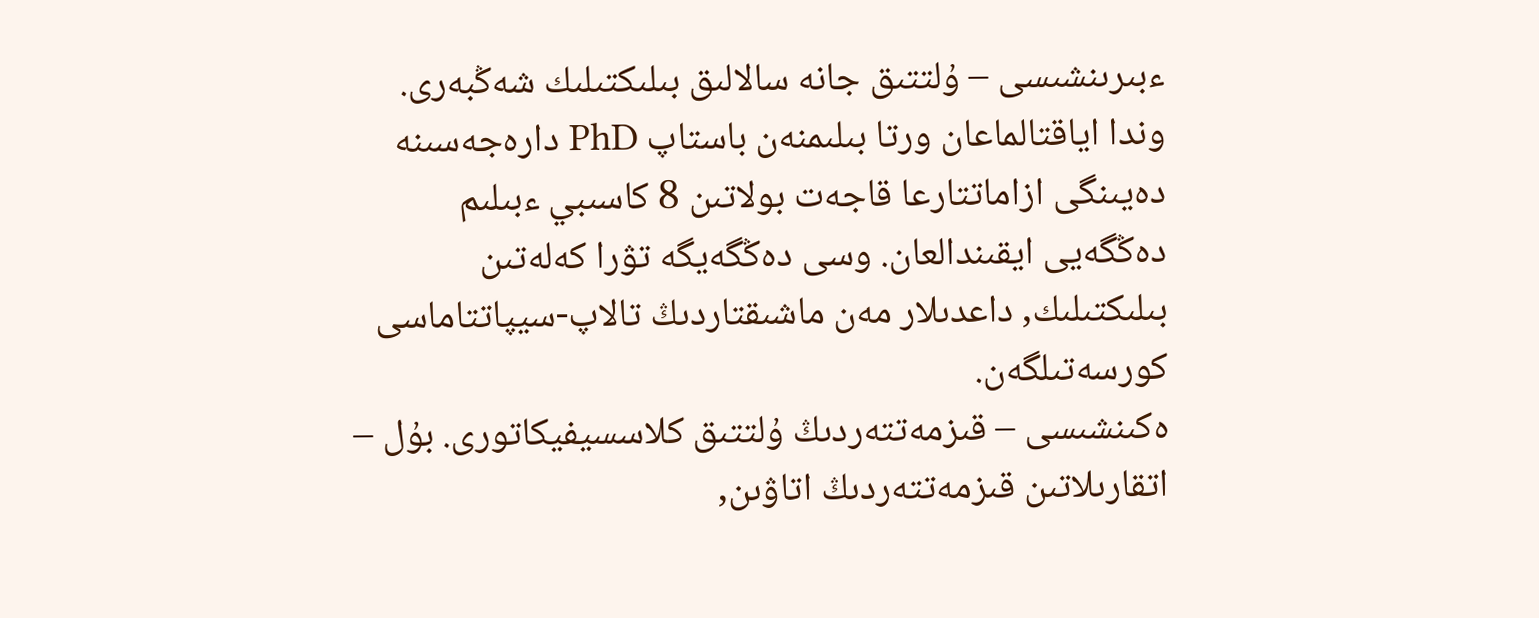ءبىرىنشىسى – ۇلتتىق جانە سالالىق بىلىكتىلىك شەڭبەرى. وندا اياقتالماعان ورتا بىلىمنەن باستاپ PhD دارەجەسىنە دەيىنگى ازاماتتارعا قاجەت بولاتىن 8 كاسىبي ءبىلىم دەڭگەيى ايقىندالعان. وسى دەڭگەيگە تۋرا كەلەتىن بىلىكتىلىك, داعدىلار مەن ماشىقتاردىڭ تالاپ-سيپاتتاماسى كورسەتىلگەن.
ەكىنشىسى – قىزمەتتەردىڭ ۇلتتىق كلاسسيفيكاتورى. بۇل – اتقارىلاتىن قىزمەتتەردىڭ اتاۋىن,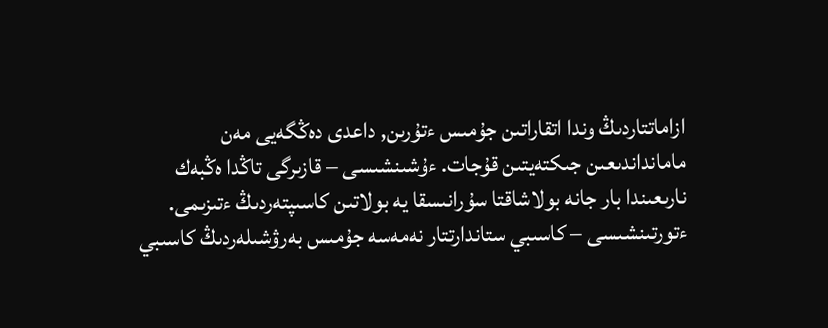ازاماتتاردىڭ وندا اتقاراتىن جۇمىس ءتۇرىن, داعدى دەڭگەيى مەن مامانداندىعىن جىكتەيتىن قۇجات. ءۇشىنشىسى – قازىرگى تاڭدا ەڭبەك نارىعىندا بار جانە بولاشاقتا سۇرانىسقا يە بولاتىن كاسىپتەردىڭ ءتىزىمى. ءتورتىنشىسى – كاسىبي ستاندارتتار نەمەسە جۇمىس بەرۋشىلەردىڭ كاسىبي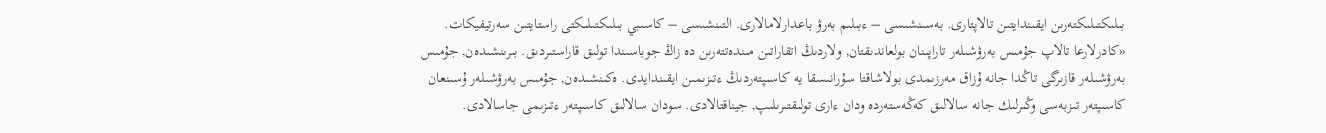بىلىكتىلىكتەرىن ايقىندايتىن تالاپتارى. بەسىنشىسى – ءبىلىم بەرۋ باعدارلامالارى. التىنشىسى – كاسىبي بىلىكتىلىكتى راستايتىن سەرتيفيكات.
«كادرلارعا تالاپ جۇمىس بەرۋشىلەر تاراپىنان بولعاندىقتان, ولاردىڭ اتقاراتىن مىندەتتەرىن دە زاڭ جوباسىندا تولىق قاراستىردىق. بىرىنشىدەن, جۇمىس بەرۋشىلەر قازىرگى تاڭدا جانە ۇزاق مەرزىمدى بولاشاقتا سۇرانىسقا يە كاسىپتەردىڭ ءتىزىمىن ايقىندايدى. ەكىنشىدەن, جۇمىس بەرۋشىلەر ۇسىنعان كاسىپتەر تىزبەسى وڭىرلىك جانە سالالىق كەڭەستەردە ودان ءارى تولىقتىرىلىپ, جيناقتالادى. سودان سالالىق كاسىپتەر ءتىزىمى جاسالادى.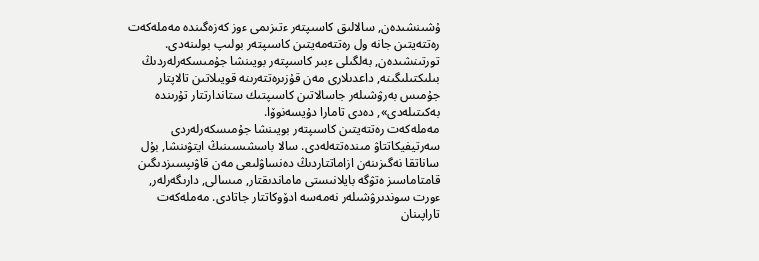ۇشىنشىدەن, سالالىق كاسىپتەر ءتىزىمى ءوز كەزەگىندە مەملەكەت رەتتەيتىن جانە ول رەتتەمەيتىن كاسىپتەر بولىپ بولىنەدى. تورتىنشىدەن, بەلگىلى ءبىر كاسىپتەر بويىنشا جۇمىسكەرلەردىڭ بىلىكتىلىگىنە, داعدىلارى مەن قۇزىرەتتەرىنە قويىلاتىن تالاپتار جۇمىس بەرۋشىلەر جاسالاتىن كاسىپتىك ستاندارتتار تۇرىندە بەكىتىلەدى», دەدى تامارا دۇيسەنوۆا.
مەملەكەت رەتتەيتىن كاسىپتەر بويىنشا جۇمىسكەرلەردى سەرتيفيكاتتاۋ مىندەتتەلەدى. سالا باسشىسىنىڭ ايتۋىنشا, بۇل ساناتقا نەگىزىنەن ازاماتتاردىڭ دەنساۋلىعى مەن قاۋىپسىزدىگىن قامتاماسىز ەتۋگە بايلانىستى ماماندىقتار, مىسالى, دارىگەرلەر, ءورت سوندىرۋشىلەر نەمەسە ادۆوكاتتار جاتادى. مەملەكەت تاراپىنان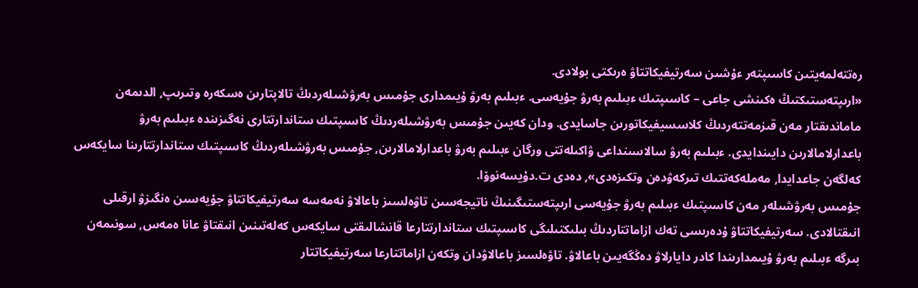رەتتەلمەيتىن كاسىپتەر ءۇشىن سەرتيفيكاتتاۋ ەرىكتى بولادى.
«ارىپتەستىكتىڭ ەكىنشى جاعى – كاسىپتىك ءبىلىم بەرۋ جۇيەسى. ءبىلىم بەرۋ ۇيىمدارى جۇمىس بەرۋشىلەردىڭ تالاپتارىن ەسكەرە وتىرىپ, الدىمەن ماماندىقتار مەن قىزمەتتەردىڭ كلاسسيفيكاتورىن جاسايدى. ودان كەيىن جۇمىس بەرۋشىلەردىڭ كاسىپتىك ستاندارتتارى نەگىزىندە ءبىلىم بەرۋ باعدارلامالارىن دايىندايدى. ءبىلىم بەرۋ سالاسىنداعى ۋاكىلەتتى ورگان ءبىلىم بەرۋ باعدارلامالارىن, جۇمىس بەرۋشىلەردىڭ كاسىپتىك ستاندارتتارىنا سايكەس كەلگەن جاعدايدا, مەملەكەتتىك تىركەۋدەن وتكىزەدى», دەدى ت.دۇيسەنوۆا.
جۇمىس بەرۋشىلەر مەن كاسىپتىك ءبىلىم بەرۋ جۇيەسى ارىپتەستىگىنىڭ ناتيجەسىن تاۋەلسىز باعالاۋ نەمەسە سەرتيفيكاتتاۋ جۇيەسىن ەنگىزۋ ارقىلى انىقتالادى. سەرتيفيكاتتاۋ ۇدەرىسى تەك ازاماتتاردىڭ بىلىكتىلىگى كاسىپتىك ستاندارتتارعا قانشالىقتى سايكەس كەلەتىنىن انىقتاۋ عانا ەمەس, سونىمەن بىرگە ءبىلىم بەرۋ ۇيىمدارىندا كادر دايارلاۋ دەڭگەيىن باعالاۋ. تاۋەلسىز باعالاۋدان وتكەن ازاماتتارعا سەرتيفيكاتتار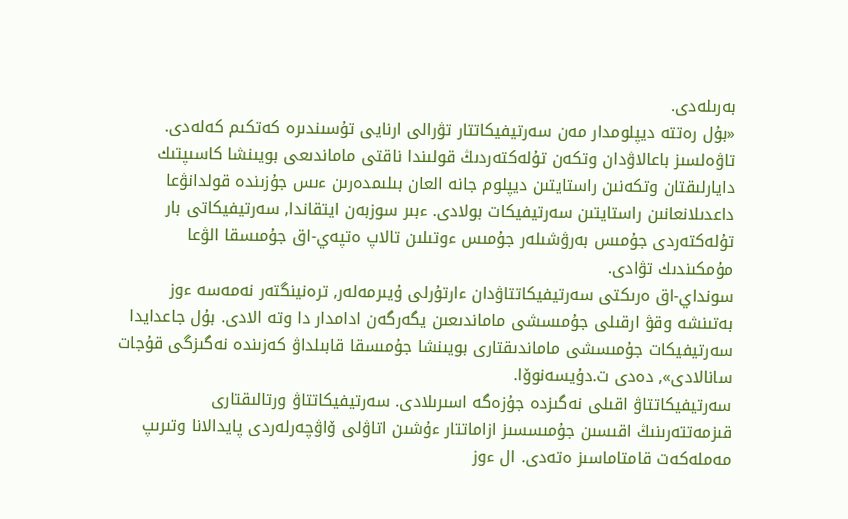بەرىلەدى.
«بۇل رەتتە ديپلومدار مەن سەرتيفيكاتتار تۋرالى ارنايى تۇسىندىرە كەتكىم كەلەدى. تاۋەلسىز باعالاۋدان وتكەن تۇلەكتەردىڭ قولىندا ناقتى ماماندىعى بويىنشا كاسىپتىك دايارلىقتان وتكەنىن راستايتىن ديپلوم جانە العان بىلىمدەرىن ءىس جۇزىندە قولدانۋعا داعدىلانعانىن راستايتىن سەرتيفيكات بولادى. ءبىر سوزبەن ايتقاندا, سەرتيفيكاتى بار تۇلەكتەردى جۇمىس بەرۋشىلەر جۇمىس ءوتىلىن تالاپ ەتپەي-اق جۇمىسقا الۋعا مۇمكىندىك تۋادى.
سونداي-اق ەرىكتى سەرتيفيكاتتاۋدان ءارتۇرلى ۇيىرمەلەر, ترەنينگتەر نەمەسە ءوز بەتىنشە وقۋ ارقىلى جۇمىسشى ماماندىعىن يگەرگەن ادامدار دا وتە الادى. بۇل جاعدايدا سەرتيفيكات جۇمىسشى ماماندىقتارى بويىنشا جۇمىسقا قابىلداۋ كەزىندە نەگىزگى قۇجات سانالادى», دەدى ت.دۇيسەنوۆا.
سەرتيفيكاتتاۋ اقىلى نەگىزدە جۇزەگە اسىرىلادى. سەرتيفيكاتتاۋ ورتالىقتارى قىزمەتتەرىنىڭ اقىسىن جۇمىسسىز ازاماتتار ءۇشىن اتاۋلى ۆاۋچەرلەردى پايدالانا وتىرىپ مەملەكەت قامتاماسىز ەتەدى. ال ءوز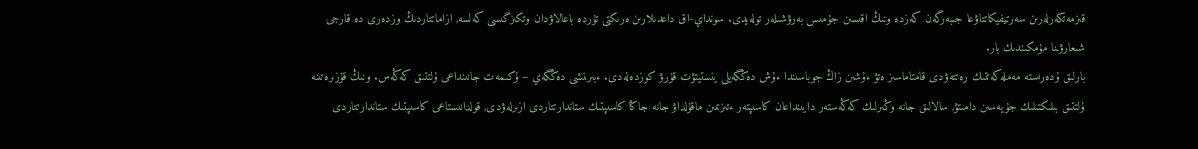قىزمەتكەرلەرىن سەرتيفيكاتتاۋعا جىبەرگەن كەزدە ونىڭ اقىسىن جۇمىس بەرۋشىلەر تولەيدى. سونداي-اق داعدىلارىن ەرىكتى تۇردە باعالاۋدان وتكىزگىسى كەلسە, ازاماتتاردىڭ وزدەرى دە قارجى شىعارۋىنا مۇمكىندىك بار.
بارلىق ۇدەرىستە مەملەكەتتىك رەتتەۋدى قامتاماسىز ەتۋ ءۇشىن زاڭ جوباسىندا ءۇش دەڭگەيلى ينستيتۋت قۇرۋ كوزدەلەدى. ءبىرىنشى دەڭگەي – ۇكىمەت جانىنداعى ۇلتتىق كەڭەس. ونىڭ قۇزىرەتىنە ۇلتتىق بىلىكتىلىك جۇيەسىن دامىتۋ, سالالىق جانە وڭىرلىك كەڭەستەر دايىنداعان كاسىپتەر ءتىزىمىن ماقۇلداۋ جانە جاڭا كاسىپتىك ستاندارتتاردى ازىرلەۋدى, قولدانىستاعى كاسىپتىك ستاندارتتاردى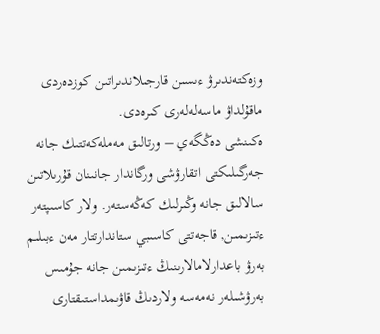وزەكتەندىرۋ ءىسىن قارجىلاندىراتىن كوزدەردى ماقۇلداۋ ماسەلەلەرى كىرەدى.
ەكىنشى دەڭگەي – ورتالىق مەملەكەتتىك جانە جەرگىلىكتى اتقارۋشى ورگاندار جانىنان قۇرىلاتىن سالالىق جانە وڭىرلىك كەڭەستەر. ولار كاسىپتەر ءتىزىمىن, قاجەتتى كاسىبي ستاندارتتار مەن ءبىلىم بەرۋ باعدارلامالارىنىڭ ءتىزىمىن جانە جۇمىس بەرۋشىلەر نەمەسە ولاردىڭ قاۋىمداستىقتارى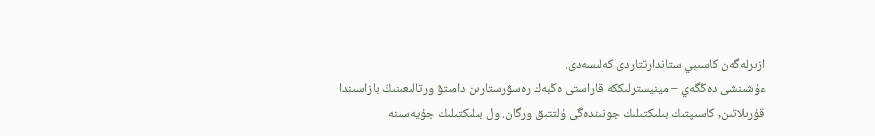ازىرلەگەن كاسىبي ستاندارتتاردى كەلىسەدى.
ءۇشىنشى دەڭگەي – مينيسترلىككە قاراستى ەڭبەك رەسۋرستارىن دامىتۋ ورتالىعىنىڭ بازاسىندا قۇرىلاتىن, كاسىپتىك بىلىكتىلىك جونىندەگى ۇلتتىق ورگان. ول بىلىكتىلىك جۇيەسىنە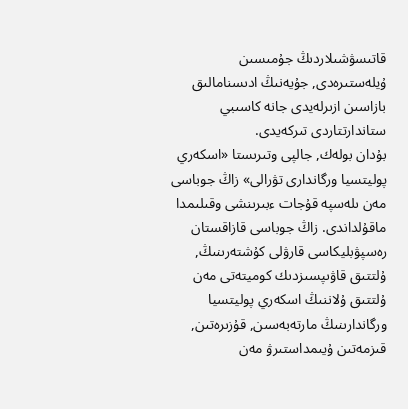قاتىسۋشىلاردىڭ جۇمىسىن ۇيلەستىرەدى, جۇيەنىڭ ادىسنامالىق بازاسىن ازىرلەيدى جانە كاسىبي ستاندارتتاردى تىركەيدى.
بۇدان بولەك, جالپى وتىرىستا «اسكەري پوليتسيا ورگاندارى تۋرالى» زاڭ جوباسى مەن ىلەسپە قۇجات ءبىرىنشى وقىلىمدا ماقۇلداندى. زاڭ جوباسى قازاقستان رەسپۋبليكاسى قارۋلى كۇشتەرىنىڭ, ۇلتتىق قاۋىپسىزدىك كوميتەتى مەن ۇلتتىق ۇلاننىڭ اسكەري پوليتسيا ورگاندارىنىڭ مارتەبەسىن, قۇزىرەتىن, قىزمەتىن ۇيىمداستىرۋ مەن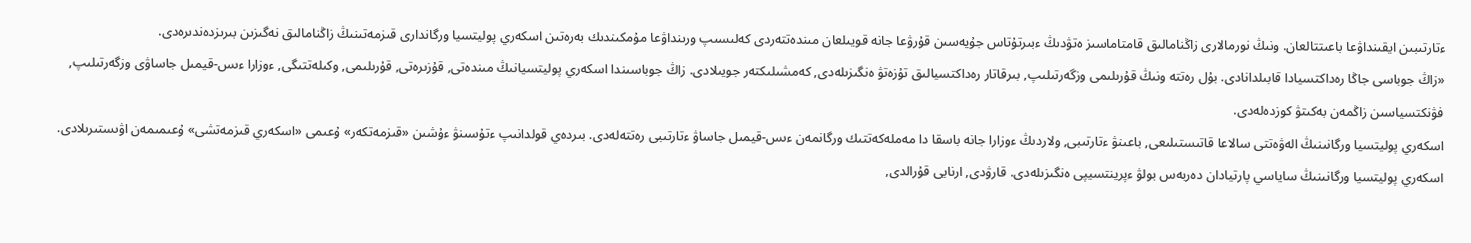ءتارتىبىن ايقىنداۋعا باعىتتالعان. ونىڭ نورمالارى زاڭنامالىق قامتاماسىز ەتۋدىڭ ءبىرتۇتاس جۇيەسىن قۇرۋعا جانە قويىلعان مىندەتتەردى كەلىسىپ ورىنداۋعا مۇمكىندىك بەرەتىن اسكەري پوليتسيا ورگاندارى قىزمەتىنىڭ زاڭنامالىق نەگىزىن بىرىزدەندىرەدى.
«زاڭ جوباسى جاڭا رەداكتسيادا قابىلدانادى. بۇل رەتتە ونىڭ قۇرىلىمى وزگەرتىلىپ, بىرقاتار رەداكتسيالىق تۇزەتۋ ەنگىزىلەدى, كەمشىلىكتەر جويىلادى. زاڭ جوباسىندا اسكەري پوليتسيانىڭ مىندەتى, قۇزىرەتى, قۇرىلىمى, وكىلەتتىگى, ءوزارا ءىس-قيمىل جاساۋى وزگەرتىلىپ, فۋنكتسياسىن زاڭمەن بەكىتۋ كوزدەلەدى.
اسكەري پوليتسيا ورگانىنىڭ الەۋەتتى سالاعا قاتىستىلىعى, باعىنۋ ءتارتىبى, ولاردىڭ ءوزارا جانە باسقا دا مەملەكەتتىك ورگانمەن ءىس-قيمىل جاساۋ ءتارتىبى رەتتەلەدى. بىردەي قولدانىپ ءتۇسىنۋ ءۇشىن «قىزمەتكەر» ۇعىمى «اسكەري قىزمەتشى» ۇعىمىمەن اۋىستىرىلادى. اسكەري پوليتسيا ورگانىنىڭ ساياسي پارتيادان دەربەس بولۋ ءپرينتسيپى ەنگىزىلەدى. قارۋدى, ارنايى قۇرالدى,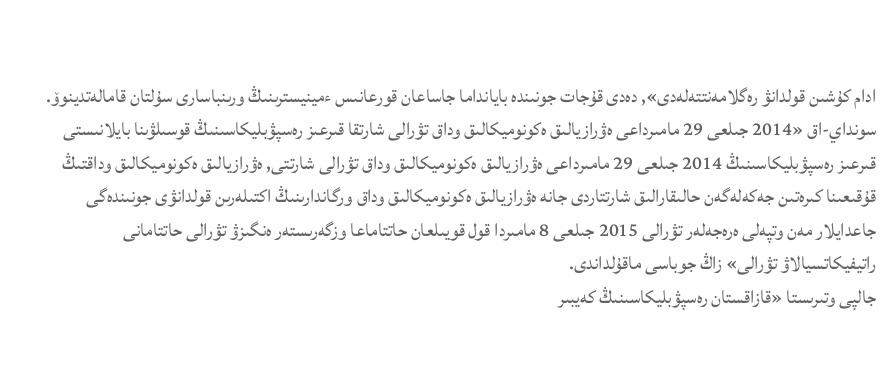ادام كۇشىن قولدانۋ رەگلامەنتتەلەدى», دەدى قۇجات جونىندە بايانداما جاساعان قورعانىس ءمينيسترىنىڭ ورىنباسارى سۇلتان قامالەتدينوۆ.
سونداي-اق «2014 جىلعى 29 مامىرداعى ەۋرازيالىق ەكونوميكالىق وداق تۋرالى شارتقا قىرعىز رەسپۋبليكاسىنىڭ قوسىلۋىنا بايلانىستى قىرعىز رەسپۋبليكاسىنىڭ 2014 جىلعى 29 مامىرداعى ەۋرازيالىق ەكونوميكالىق وداق تۋرالى شارتتى, ەۋرازيالىق ەكونوميكالىق وداقتىڭ قۇقىعىنا كىرەتىن جەكەلەگەن حالىقارالىق شارتتاردى جانە ەۋرازيالىق ەكونوميكالىق وداق ورگاندارىنىڭ اكتىلەرىن قولدانۋى جونىندەگى جاعدايلار مەن وتپەلى ەرەجەلەر تۋرالى 2015 جىلعى 8 مامىردا قول قويىلعان حاتتاماعا وزگەرىستەر ەنگىزۋ تۋرالى حاتتامانى راتيفيكاتسيالاۋ تۋرالى» زاڭ جوباسى ماقۇلداندى.
جالپى وتىرىستا «قازاقستان رەسپۋبليكاسىنىڭ كەيبىر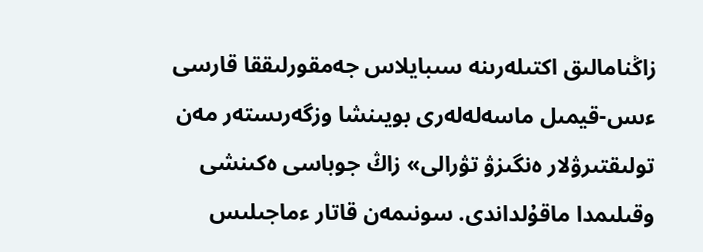زاڭنامالىق اكتىلەرىنە سىبايلاس جەمقورلىققا قارسى ءىس-قيمىل ماسەلەلەرى بويىنشا وزگەرىستەر مەن تولىقتىرۋلار ەنگىزۋ تۋرالى» زاڭ جوباسى ەكىنشى وقىلىمدا ماقۇلداندى. سونىمەن قاتار ءماجىلىس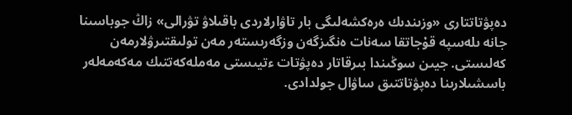دەپۋتاتتارى «وزىندىك ەرەكشەلىگى بار تاۋارلاردى باقىلاۋ تۋرالى» زاڭ جوباسىنا جانە ىلەسپە قۇجاتقا سەنات ەنگىزگەن وزگەرىستەر مەن تولىقتىرۋلارمەن كەلىستى. جيىن سوڭىندا بىرقاتار دەپۋتات ءتيىستى مەملەكەتتىك مەكەمەلەر باسشىلارىنا دەپۋتاتتىق ساۋال جولدادى.